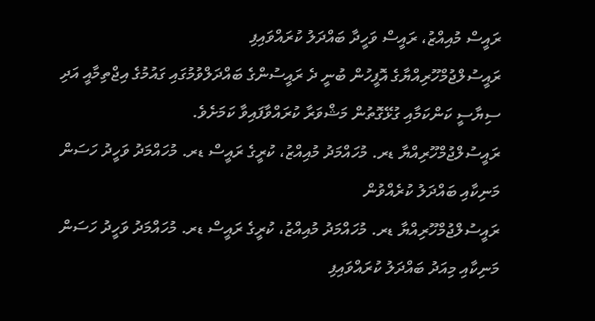ރައީސް މުއިއްޒު، ރައީސް ވަހީދާ ބައްދަލު ކުރައްވައިފި
ރައީސުލްޖުމްހޫރިއްޔާގެ އޮފީހުން ބުނީ ދެ ރައީސުންގެ ބައްދަލްވުމުގައި ގައުމުގެ އިޖްތިމާއީ އަދި ސިޔާސީ ކަންކަމާއި ގުޅޭގޮތުން މަޝްވަރާ ކުރައްވާފައިވާ ކަމަށެވެ.
ރައީސުލްޖުމްހޫރިއްޔާ ޑރ. މުހައްމަދު މުއިއްޒު، ކުރީގެ ރައީސް ޑރ. މުހައްމަދު ވަހީދު ހަސަން މަނިކާއި ބައްދަލު ކުރެއްވުން
ރައީސުލްޖުމްހޫރިއްޔާ ޑރ. މުހައްމަދު މުއިއްޒު، ކުރީގެ ރައީސް ޑރ. މުހައްމަދު ވަހީދު ހަސަން މަނިކާއި މިއަދު ބައްދަލު ކުރައްވައިފި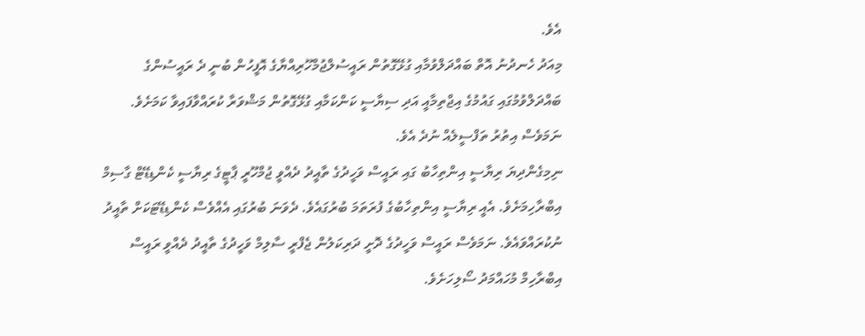އެވެ.
މިއަދު ހެނދުނު އޮތް ބައްދަލްވުމާއި ގުޅޭގޮތުން ރައީސުލްޖުމްހޫރިއްޔާގެ އޮފީހުން ބުނީ ދެ ރައީސުންގެ ބައްދަލްވުމުގައި ގައުމުގެ އިޖްތިމާއީ އަދި ސިޔާސީ ކަންކަމާއި ގުޅޭގޮތުން މަޝްވަރާ ކުރައްވާފައިވާ ކަމަށެވެ. ނަމަވެސް އިތުރު ތަފްސީލެއް ނުދެ އެވެ.
ނިމިގެންދިޔަ ރިޔާސީ އިންތިހާބު ގައި ރައީސް ވަހީދުގެ ތާއީދު ދެއްވީ ޖުމްހޫރީ ޕާޓީގެ ރިޔާސީ ކެންޑިޑޭޓް ގާސިމް އިބްރާހިމަށެވެ. އެއީ ރިޔާސީ އިންތިހާބުގެ ފުރަތަމަ ބުރުގައެވެ. ދެވަނަ ބުރުގައި އެއްވެސް ކެންޑިޑޭޓަކަށް ތާއީދު ނުކުރައްވައެވެ. ނަމަވެސް ރައީސް ވަހީދުގެ ދޮށީ ދަރިކަލުން ޖެފްރީ ސާލިމް ވަހީދުގެ ތާއީދު ދެއްވީ ރައީސް އިބްރާހިމް މުހައްމަދު ސޯލިހަށެވެ.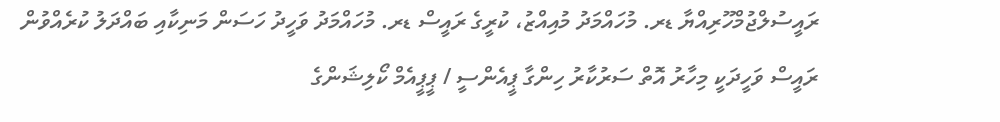ރައީސުލްޖުމްހޫރިއްޔާ ޑރ. މުހައްމަދު މުއިއްޒު، ކުރީގެ ރައީސް ޑރ. މުހައްމަދު ވަހީދު ހަސަން މަނިކާއި ބައްދަލު ކުރެއްވުން
ރައީސް ވަހީދަކީ މިހާރު އޮތް ސަރުކާރު ހިންގާ ޕީއެންސީ / ޕީޕީއެމް ކޯލިޝަންގެ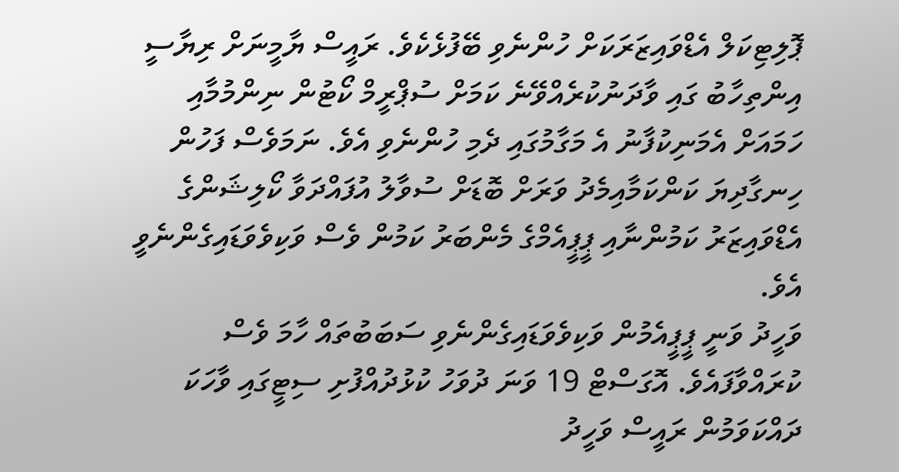ޕޮލިޓިކަލް އެޑްވައިޒަރަކަށް ހުންނެވި ބޭފުޅެކެވެ. ރައީސް ޔާމީނަށް ރިޔާސީ އިންތިހާބު ގައި ވާދަނުކުރެއްވޭނެ ކަމަށް ސުޕްރީމް ކޯޓުން ނިންމުމާއި ހަމައަށް އެމަނިކުފާނު އެ މަގާމުގައި ދެމި ހުންނެވި އެވެ. ނަމަވެސް ފަހުން ހިނގާދިޔަ ކަންކަމާއިމެދު ވަރަށް ބޮޑަށް ސުވާލު އުފައްދަވާ ކޯލިޝަންގެ އެޑްވައިޒަރު ކަމުންނާއި ޕީޕީއެމްގެ މެންބަރު ކަމުން ވެސް ވަކިވެވަޑައިގެންނެވީ އެވެ.
ވަހީދު ވަނީ ޕީޕީއެމުން ވަކިވެވަޑައިގެންނެވި ސަބަބުތައް ހާމަ ވެސް ކުރައްވާފައެވެ. އޮގަސްޓް 19 ވަނަ ދުވަހު ކުޅުދުއްފުށި ސިޓީގައި ވާހަކަ ދައްކަވަމުން ރައީސް ވަހީދު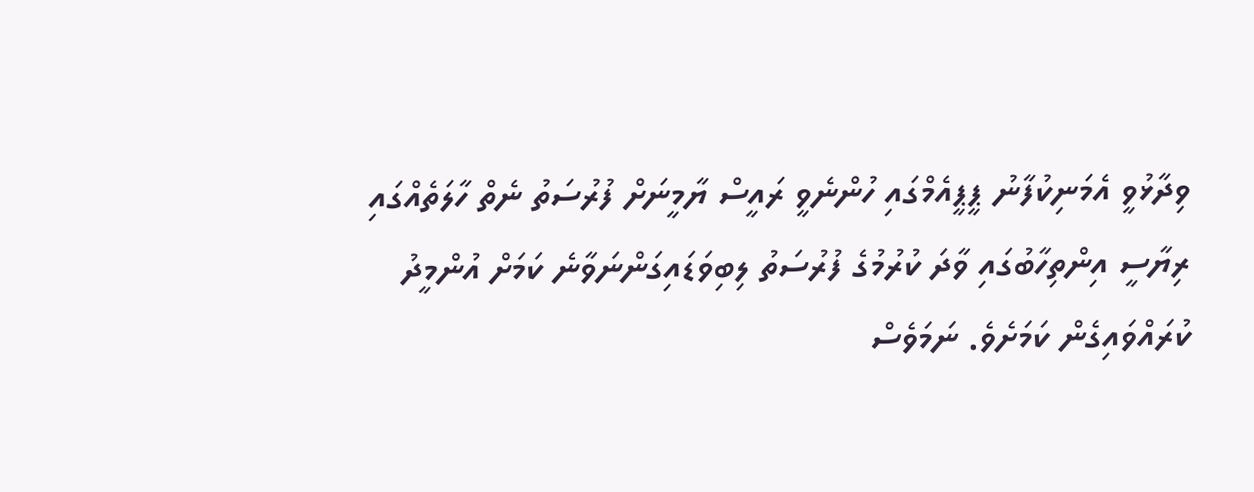ވިދާޅުވީ އެމަނިކުފާނު ޕީޕީއެމްގައި ހުންނެވީ ރައީސް ޔާމީނަށް ފުރުސަތު ނެތް ހާލަތެއްގައި ރިޔާސީ އިންތިހާބުގައި ވާދަ ކުރުމުގެ ފުރުސަތު ލިބިވަޑައިގަންނަވާނެ ކަމަށް އުންމީދު ކުރައްވައިގެން ކަމަށެވެ. ނަމަވެސް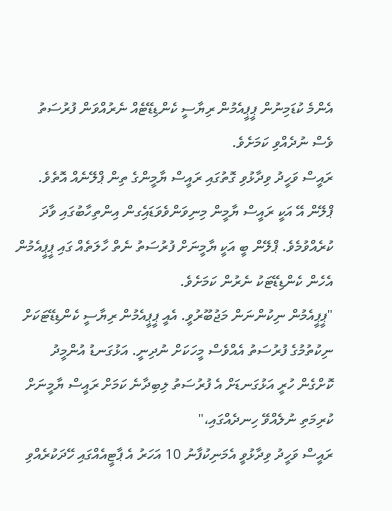އެންމެ ކުޑަމިނުން ޕީޕީއެމުން ރިޔާސީ ކެންޑިޑޭޓެއް ނެރުއްވަން ފުރުސަތު ވެސް ނުދެއްވި ކަމަށެވެ.
ރައީސް ވަހީދު ވިދާޅުވި ގޮތުގައި ރައީސް ޔާމީންގެ ތިން ޕްލޭނެއް އޮތެވެ. ޕްލޭން އޭ އަކީ ރައީސް ޔާމީން މިނިވަންވެވަޑައިެގން އިންތިހާބުގައި ވާދަ ކުރެއްވުމެވެ. ޕްލޭން ބީ އަކީ ޔާމީނަށް ފުރުސަތު ނެތް ހާލަތެއް ގައި ޕީޕީއެމުން އެހެން ކެންޑިޑޭޓަކު ނެރުން ކަމަށެވެ.
"ޕީޕީއެމުން ނިކުންނަން މަޖުބޫރުވީ. އެއީ ޕީޕީއެމުން ރިޔާސީ ކެންޑިޑޭޓަކަށް ނިކުތުމުގެ ފުރުސަތު އެއްވެސް މީހަކަށް ނުދިނީ. އަޅުގަނޑު އުންމީދު ކޮށްގެން ހުރީ އަޅުގަނޑަށް އެ ފުރުސަތު ލިބިދާނެ ކަމަށް ރައީސް ޔާމީނަށް ކުރިމަތި ނުލެއްވޭ ހިނދެއްގައި،"
ރައީސް ވަހީދު ވިދާޅުވީ އެމަނިކުފާނު 10 އަހަރު އެ ޕާޓީއެއްގައި ހޭދަކުރެއްވި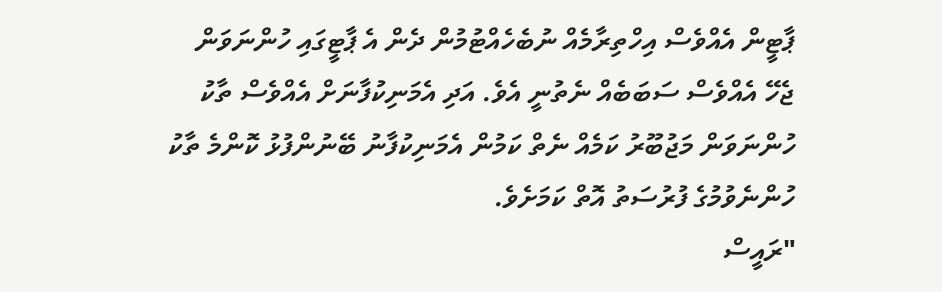ޕާޓީން އެއްވެސް އިހްތިރާމެއް ނުބެހެއްޓުމުން ދެން އެ ޕާޓީގައި ހުންނަވަން ޖެހޭ އެއްވެސް ސަބަބެއް ނެތުނީ އެވެ. އަދި އެމަނިކުފާނަށް އެއްވެސް ތާކު ހުންނަވަން މަޖުބޫރު ކަމެއް ނެތް ކަމުން އެމަނިކުފާނު ބޭނުންފުޅު ކޮންމެ ތާކު ހުންނެވުމުގެ ފުރުސަތު އޮތް ކަމަށެވެ.
"ރައީސް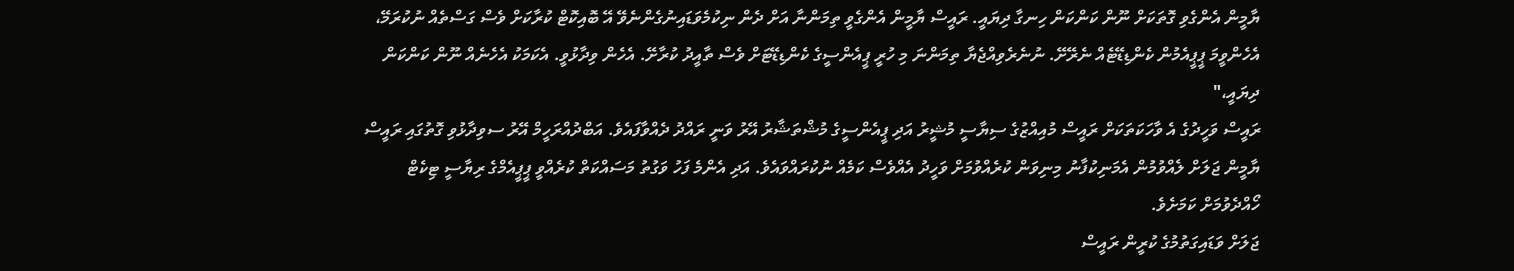ޔާމީން އެންގެވި ގޮތަކަށް ނޫން ކަންކަން ހިނގާ ދިޔައީ. ރައީސް ޔާމީން އެންގެވީ ތިމަންނާ އަށް ދެން ނިކުމެވަޑައިނުގެންނެވޭ އޭ ބޮއިކޮޓް ކުރާކަށް ވެސް ގަސްތެއް ނުކުރަމޭ، އެހެންވީމަ ޕީޕީއެމުން ކެންޑިޑޭޓެއް ނެރޭށޭ. ނުނެރެވިއްޖެޔާ ތިމަންނަ މި ހުރީ ޕީއެންސީގެ ކެންޑިޑޭޓަށް ވެސް ތާއީދު ކުރާށޭ. އެހެން ވިދާޅުވީ. އެކަމަކު އެހެނެއް ނޫން ކަންކަން ދިޔައީ،"
ރައީސް ވަހީދުގެ އެ ވާހަކަތަކަށް ރައީސް މުއިއްޒުގެ ސިޔާސީ މުޝީރު އަދި ޕީއެންސީގެ މުޝްތަޝާރު އޭރު ވަނީ ރައްދު ދެއްވާފައެވެ. އަބްދުއްރަހީމް އޭރު ސވިދާޅުވި ގޮތުގައި ރައީސް ޔާމީން ޖަލަށް ލެއްވުމުން އެމަނިކުފާނު މިނިވަން ކުރެއްވުމަށް ވަހީދު އެއްވެސް ކަމެއް ނުކުރައްވައެވެ. އަދި އެންމެ ފަހު ވަގުތު މަސައްކަތް ކުރެއްވީ ޕީޕީއެމްގެ ރިޔާސީ ޓިކެޓް ހޯއްދެވުމަށް ކަމަށެވެ.
ޖަލަށް ވަޑައިގަތުމުގެ ކުރީން ރައީސް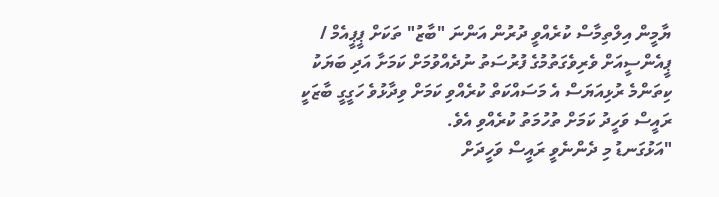ޔާމީން އިލްތިމާސް ކުރެއްވީ ދުރުން އަންނަ "ބާޒު" ތަކަށް ޕީޕީއެމް / ޕީއެންސީއަށް ވެރިވެގަތުމުގެ ފުރުސަތު ނުދެއްވުމަށް ކަމަށާ އަދި ބަޔަކު ކިތަންމެ ރުޅިއަޔަސް އެ މަސައްކަތް ކުރެއްވި ކަމަށް ވިދާޅުވެ ހަގީގީ ބާޒަކީ ރައީސް ވަހީދު ކަމަށް ތުހުމަތު ކުރެއްވި އެވެ.
"އަޅުގަނޑު މި ދެންނެވީ ރައީސް ވަހީދަށް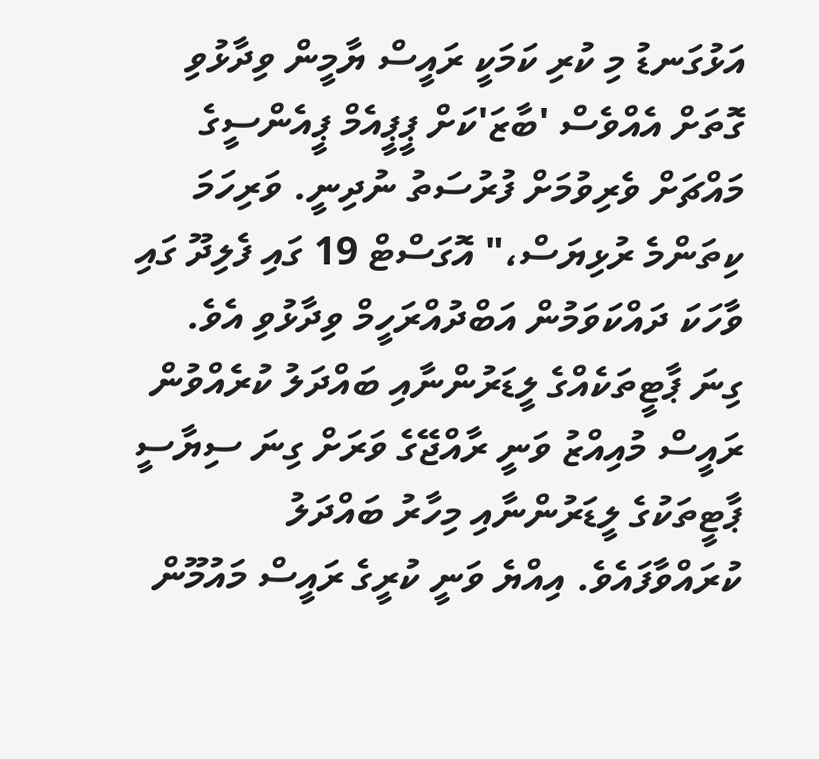އަޅުގަނޑު މި ކުރި ކަމަކީ ރައީސް ޔާމީން ވިދާޅުވި ގޮތަށް އެއްވެސް 'ބާޒަ'ކަށް ޕީޕީއެމް ޕީއެންސީގެ މައްޗަށް ވެރިވުމަށް ފުރުސަތު ނުދިނީ. ވަރިހަމަ ކިތަންމެ ރުޅިޔަސް،" އޮގަސްޓް 19 ގައި ފެލިދޫ ގައި ވާހަކަ ދައްކަވަމުން އަބްދުއްރަހީމް ވިދާޅުވި އެވެ.
ގިނަ ޕާޓީތަކެއްގެ ލީޑަރުންނާއި ބައްދަލު ކުރެއްވުން
ރައީސް މުއިއްޒު ވަނީ ރާއްޖޭގެ ވަރަށް ގިނަ ސިޔާސީ ޕާޓީތަކުގެ ލީޑަރުންނާއި މިހާރު ބައްދަލު ކުރައްވާފައެވެ. އިއްޔެ ވަނީ ކުރީގެ ރައީސް މައުމޫން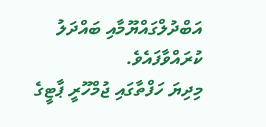އަބްދުލްގައްޔޫމާއި ބައްދަލު ކުރައްވާފައެވެ.
މިދިޔަ ހަފްތާގައި ޖުމްހޫރީ ޕާޓީގެ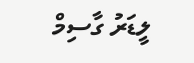ލީޑަރު ގާސިމް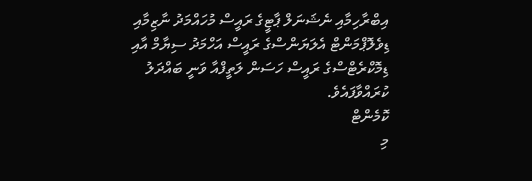އިބްރާހިމާއި ނެޝަނަލް ޕާޓީގެ ރައީސް މުހައްމަދު ނާޒިމާއި ޑިވެލޮޕްމަންޓް އެލަޔަންސްގެ ރައީސް އަހްމަދު ސިޔާމް އާއި ޑިމޮކްރެޓްސްގެ ރައީސް ހަސަން ލަތީފްއާ ވަނީ ބައްދަލު ކުރައްވާފައެވެ.
ކޮމެންޓް
މި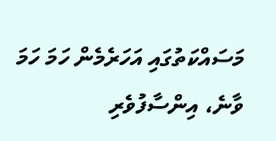މަސައްކަތުގައި އަހަރެމެން ހަމަ ހަމަ ވާނެ، އިންސާފުވެރި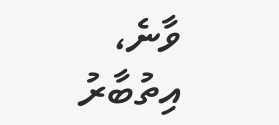ވާނެ، އިތުބާރު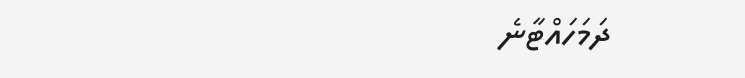ދަމަހައްޓާނެ